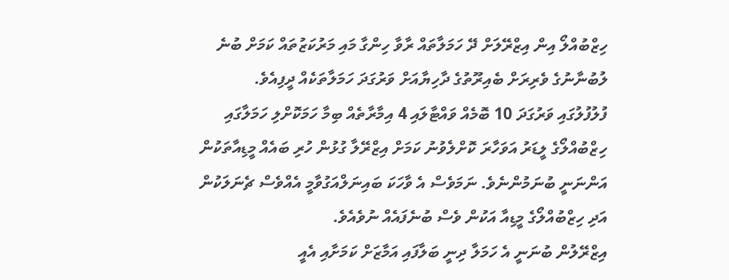ހިޒްބުއްލޯ އިން އިޒްރޭލަށް ދޭ ހަމަލާތައް ރާވާ ހިންގާ މައި މަރުކަޒުތައް ކަމަށް ބުނެ ލުބުނާނުގެ ވެރިރަށް ބެއިރޫތުގެ ދާހިޔާއަށް ވަރުގަދަ ހަމަލާތަކެއް ދީފިއެވެ.
ފުލުފުލުގައި ވަރުގަދަ 10 ބޮމެއް ވައްޓާލައި 4 އިމާރާތެއް ބިމާ ހަމަކޮށްލި ހަމަލާގައި ހިޒްބުއްލޯގެ ލީޑަރު އަވަހާރަ ކޮށްލެވުނު ކަމަށް އިޒްރޭލާ ގުޅުން ހުރި ބައެއް މީޑިއާތަކުން އަންނަނީ ބުނަމުންނެވެ. ނަމަވެސް އެ ވާހަކަ ބައިނަލްއަގުވާމީ އެއްވެސް ޗެނަލަކުން އަދި ހިޒްބުއްލޯގެ މީޑިއާ އަކުން ވެސް ބުނެފައެއް ނުވެއެވެ.
އިޒްރޭލުން ބުނަނީ އެ ހަމަލާ ދިނީ ބަލާފައި އަމާޒަށް ކަމަށާއި އެއީ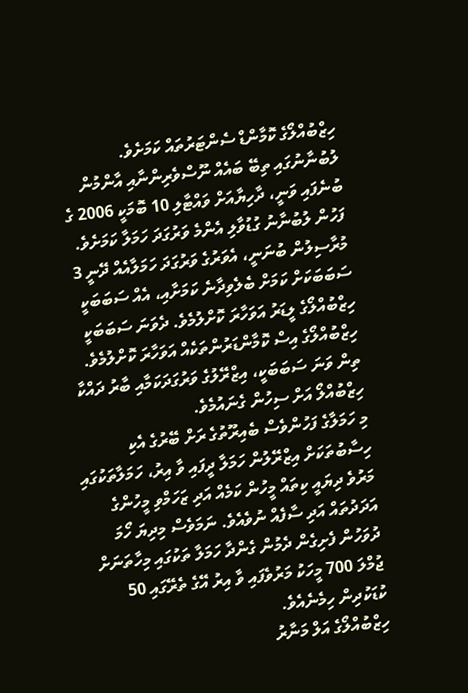ހިޒްބުއްލޯގެ ކޮމާންޑް ސެންޓަރުތައް ކަމަށެވެ.
ލުބުނާނުގައި ތިބޭ ބައެއް ނޫސްވެރިންނާއި އާންމުން ބުނެފައި ވަނީ، ދާހިޔާއަށް ވައްޓާލި 10 ބޮމަކީ 2006 ގެ ފަހުން ލުބުނާނު ގުޑުވާލި އެންމެ ވަރުގަދަ ހަމަލާ ކަމަށެވެ.
މުރާސިލުން ބުނަނީ، އެވަރުގެ ވަރުގަދަ ހަމަލާއެއް ދޭނީ 3 ސަބަބަކަށް ކަމަށް ބެލެވިދާނެ ކަމަށާއި، އެއް ސަބަބަކީ ހިޒްބުއްލޯގެ ލީޑަރު އަވަހާރަ ކޮށްލުމެވެ. ދެވަނަ ސަބަބަކީ ހިޒްބުއްލޯގެ އިސް ކޮމާންޑަރުންތަކެއް އަވަހާރަ ކޮށްލުމެވެ. ތިން ވަނަ ސަބަބަކީ، އިޒްރޭލުގެ ވަރުގަދަކަމާއި ބާރު ދައްކާ ހިޒްބުއްލޯ އަށް ސިހުން ގެނައުމެވެ.
މި ހަމަލާގެ ފަހުންވެސް ބެއިރޫތުގެ ރަށް ބޭރުގެ އެކި ހިސާބުތަކަށް އިޒްރޭލުން ހަމަލާ ދީފައި ވާ އިރު، ހަމަލާތަކުގައި މަރުވެ ދިޔައީ ކިތައް މީހުން ކަމެއް އަދި ޒަހަމްވި މީހުންގެ އަދަދުތައް އަދި ސާފެއް ނުވެއެވެ. ނަމަވެސް މިދިޔަ ހޯމަ ދުވަހުން ފެށިގެން ދެމުން ގެންދާ ހަމަލާ ތަކުގައި މިހާތަނަށް ޖުމްލަ 700 މީހަކު މަރުވެފައި ވާ އިރު އޭގެ ތެރޭގައި 50 ކުޑަކުދިން ހިމެނެއެވެ.
ހިޒްބުއްލޯގެ އަލް މަނާރު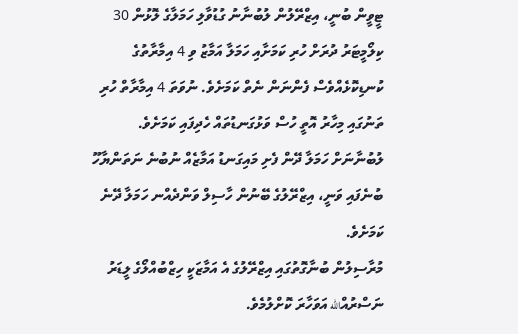ޓީވީން ބުނީ، އިޒްރޭލުން ލުބުނާނު ގުޑުވާލި ހަމަލާގެ ލޮޅުން 30 ކިލޯމީޓަރު ދުރަށް ހުރި ކަމަށާއި ހަމަލާ އަމާޒު ވި 4 އިމާރާތުގެ ކުނޑިކޮޅެއްވެސް ފެންނަން ނެތް ކަމަށެވެ. ނުވަތަ 4 އިމާރާތް ހުރި ތަނުގައި މިހާރު އޮތީ ހުސް ވަޅުގަނޑުތައް ހެދިފައި ކަމަށެވެ.
ލުބުނާނަށް ހަމަލާ ދޭން ފެށި މައިގަނޑު އަމާޒެއް ނުބުނެ ނަތަންޔާހޫ ބުނެފައި ވަނީ، އިޒްރޭލުގެ ބޭނުން ހާސިލް ވަންދެއްނ ހަމަލާ ދޭނެ ކަމަށެވެ.
މުރާސިލުން ބުނާގޮތުގައި އިޒްރޭލުގެ އެ އަމާޒަކީ ހިޒްބުއްލޯގެ ލީޑަރު ނަސްރުއްالله އަވަހާރަ ކޮށްލުމެވެ.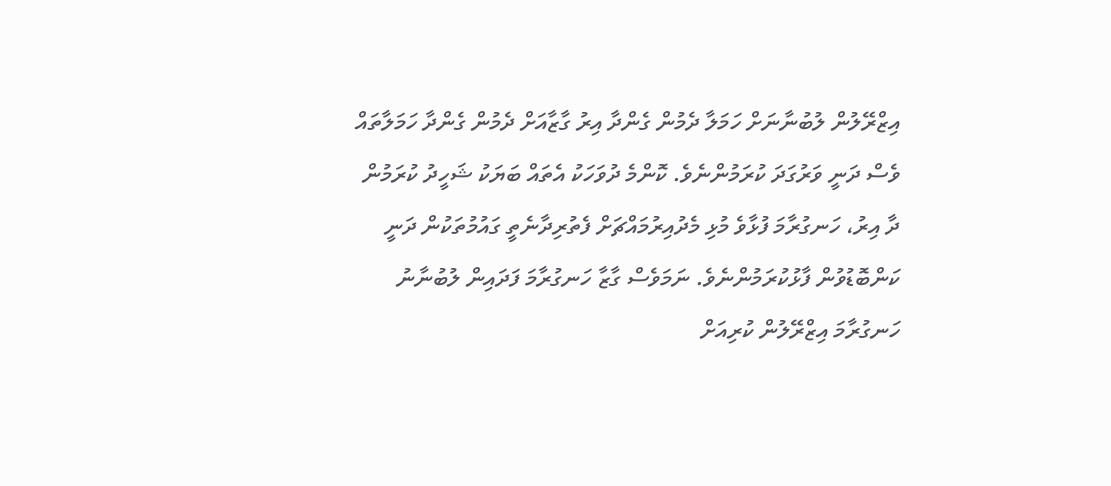އިޒްރޭލުން ލުބުނާނަށް ހަމަލާ ދެމުން ގެންދާ އިރު ގާޒާއަށް ދެމުން ގެންދާ ހަމަލާތައް ވެސް ދަނީ ވަރުގަދަ ކުރަމުންނެވެ. ކޮންމެ ދުވަހަކު އެތައް ބަޔަކު ޝަހީދު ކުރަމުން ދާ އިރު، ހަނގުރާމަ ފުޅާވެ މުޅި މެދުއިރުމައްޗަށް ފެތުރިދާނެތީ ގައުމުތަކުން ދަނީ ކަންބޮޑުވުން ފާޅުކުރަމުންނެވެ. ނަމަވެސް ގާޒާ ހަނގުރާމަ ފަދައިން ލުބުނާނު ހަނގުރާމަ އިޒްރޭލުން ކުރިއަށް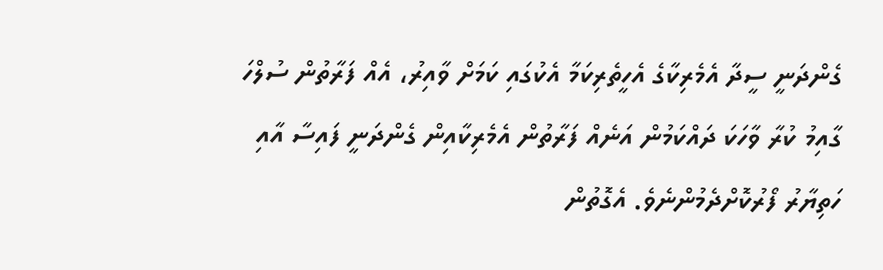ގެންދަނީ ސީދާ އެމެރިކާގެ އެހީތެރިކަމާ އެކުގައި ކަމަށް ވާއިރު، އެއް ފަރާތުން ސުލްހަ ގާއިމު ކުރާ ވާހަކަ ދައްކަމުން އަނެއް ފަރާތުން އެމެރިކާއިން ގެންދަނީ ފައިސާ އާއި ހަތިޔާރު ފޯރުކޮށްދެމުންނެވެ. އެގޮތުން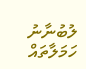ލުބުނާނު ހަމަލާތައް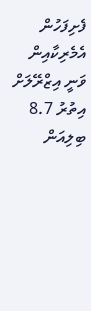ފެށިފަހުން އެމެރިކާއިން ވަނީ އިޒްރޭލަށް އިތުރު 8.7 ބިލިއަން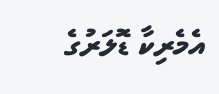އެމެރިކާ ޑޮލަރުގެ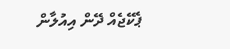ޕެކޭޖެއް ދޭން އިއުލާން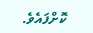ކޮށްފައެވެ.